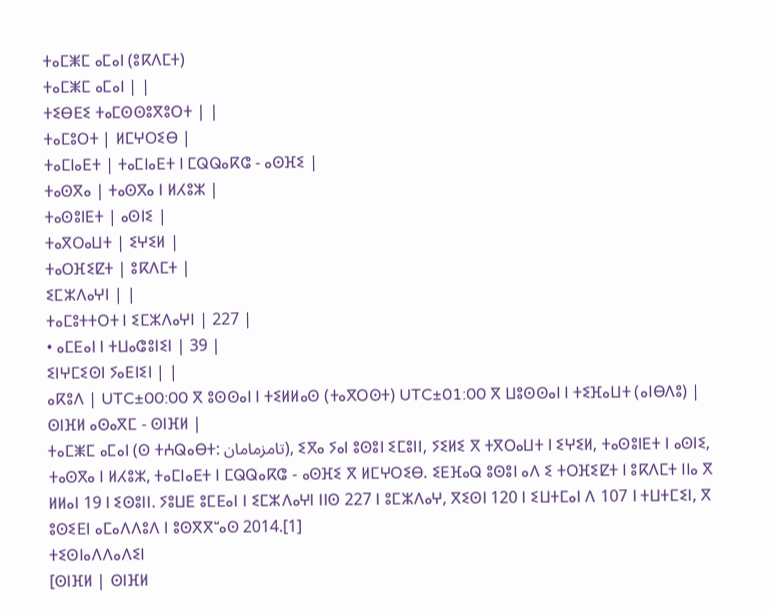ⵜⴰⵎⵥⵎ ⴰⵎⴰⵏ (ⵓⴽⴷⵎⵜ)
ⵜⴰⵎⵥⵎ ⴰⵎⴰⵏ | |
ⵜⵉⴱⴹⵉ ⵜⴰⵎⵙⵙⵓⴳⵓⵔⵜ | |
ⵜⴰⵎⵓⵔⵜ | ⵍⵎⵖⵔⵉⴱ |
ⵜⴰⵎⵏⴰⴹⵜ | ⵜⴰⵎⵏⴰⴹⵜ ⵏ ⵎⵕⵕⴰⴽⵛ - ⴰⵙⴼⵉ |
ⵜⴰⵙⴳⴰ | ⵜⴰⵙⴳⴰ ⵏ ⵍⵃⵓⵣ |
ⵜⴰⵙⵓⵏⴹⵜ | ⴰⵙⵏⵉ |
ⵜⴰⴳⵔⴰⵡⵜ | ⵉⵖⵉⵍ |
ⵜⴰⵔⴼⵉⵇⵜ | ⵓⴽⴷⵎⵜ |
ⵉⵎⵣⴷⴰⵖⵏ | |
ⵜⴰⵎⵓⵜⵜⵔⵜ ⵏ ⵉⵎⵣⴷⴰⵖⵏ | 227 |
• ⴰⵎⴹⴰⵏ ⵏ ⵜⵡⴰⵛⵓⵏⵉⵏ | 39 |
ⵉⵏⵖⵎⵉⵙⵏ ⵢⴰⴹⵏⵉⵏ | |
ⴰⴽⵓⴷ | UTC±00:00 ⴳ ⵓⵙⵙⴰⵏ ⵏ ⵜⵉⵍⵍⴰⵙ (ⵜⴰⴳⵔⵙⵜ) UTC±01:00 ⴳ ⵡⵓⵙⵙⴰⵏ ⵏ ⵜⵉⴼⴰⵡⵜ (ⴰⵏⴱⴷⵓ) |
ⵙⵏⴼⵍ ⴰⵙⴰⴳⵎ - ⵙⵏⴼⵍ |
ⵜⴰⵎⵥⵎ ⴰⵎⴰⵏ (ⵙ ⵜⵄⵕⴰⴱⵜ: تامزمامان), ⵉⴳⴰ ⵢⴰⵏ ⵓⵙⵓⵏ ⵉⵎⵓⵏⵏ, ⵢⵉⵍⵉ ⴳ ⵜⴳⵔⴰⵡⵜ ⵏ ⵉⵖⵉⵍ, ⵜⴰⵙⵓⵏⴹⵜ ⵏ ⴰⵙⵏⵉ, ⵜⴰⵙⴳⴰ ⵏ ⵍⵃⵓⵣ, ⵜⴰⵎⵏⴰⴹⵜ ⵏ ⵎⵕⵕⴰⴽⵛ - ⴰⵙⴼⵉ ⴳ ⵍⵎⵖⵔⵉⴱ. ⵉⴹⴼⴰⵕ ⵓⵙⵓⵏ ⴰⴷ ⵉ ⵜⵔⴼⵉⵇⵜ ⵏ ⵓⴽⴷⵎⵜ ⵏⵏⴰ ⴳ ⵍⵍⴰⵏ 19 ⵏ ⵉⵙⵓⵏⵏ. ⵢⵓⵡⴹ ⵓⵎⴹⴰⵏ ⵏ ⵉⵎⵣⴷⴰⵖⵏ ⵏⵏⵙ 227 ⵏ ⵓⵎⵣⴷⴰⵖ, ⴳⵉⵙⵏ 120 ⵏ ⵉⵡⵜⵎⴰⵏ ⴷ 107 ⵏ ⵜⵡⵜⵎⵉⵏ, ⴳ ⵓⵙⵉⴹⵏ ⴰⵎⴰⴷⴷⵓⴷ ⵏ ⵓⵙⴳⴳⵯⴰⵙ 2014.[1]
ⵜⵉⵙⵏⴰⴷⴷⴰⴷⵉⵏ
[ⵙⵏⴼⵍ | ⵙⵏⴼⵍ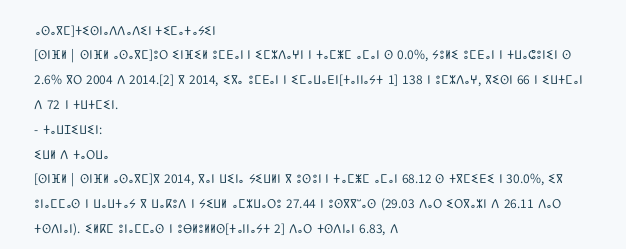ⴰⵙⴰⴳⵎ]ⵜⵉⵙⵏⴰⴷⴷⴰⴷⵉⵏ ⵜⵉⵎⴰⵜⴰⵢⵉⵏ
[ⵙⵏⴼⵍ | ⵙⵏⴼⵍ ⴰⵙⴰⴳⵎ]ⵓⵔ ⵉⵏⴼⵉⵍ ⵓⵎⴹⴰⵏ ⵏ ⵉⵎⵣⴷⴰⵖⵏ ⵏ ⵜⴰⵎⵥⵎ ⴰⵎⴰⵏ ⵙ 0.0%, ⵢⵓⵍⵉ ⵓⵎⴹⴰⵏ ⵏ ⵜⵡⴰⵛⵓⵏⵉⵏ ⵙ 2.6% ⴳⵔ 2004 ⴷ 2014.[2] ⴳ 2014, ⵉⴳⴰ ⵓⵎⴹⴰⵏ ⵏ ⵉⵎⴰⵡⴰⴹⵏ[ⵜⴰⵏⵏⴰⵢⵜ 1] 138 ⵏ ⵓⵎⵣⴷⴰⵖ, ⴳⵉⵙⵏ 66 ⵏ ⵉⵡⵜⵎⴰⵏ ⴷ 72 ⵏ ⵜⵡⵜⵎⵉⵏ.
- ⵜⴰⵡⵊⵉⵡⵉⵏ:
ⵉⵡⵍ ⴷ ⵜⴰⵔⵡⴰ
[ⵙⵏⴼⵍ | ⵙⵏⴼⵍ ⴰⵙⴰⴳⵎ]ⴳ 2014, ⴳⴰⵏ ⵡⵉⵏⴰ ⵢⵉⵡⵍⵏ ⴳ ⵓⵙⵓⵏ ⵏ ⵜⴰⵎⵥⵎ ⴰⵎⴰⵏ 68.12 ⵙ ⵜⴳⵎⵉⴹⵉ ⵏ 30.0%, ⵉⴳ ⵓⵏⴰⵎⵎⴰⵙ ⵏ ⵡⴰⵡⵜⴰⵢ ⴳ ⵡⴰⴽⵓⴷ ⵏ ⵢⵉⵡⵍ ⴰⵎⵣⵡⴰⵔⵓ 27.44 ⵏ ⵓⵙⴳⴳⵯⴰⵙ (29.03 ⴷⴰⵔ ⵉⵔⴳⴰⵣⵏ ⴷ 26.11 ⴷⴰⵔ ⵜⵙⴷⵏⴰⵏ). ⵉⵍⴽⵎ ⵓⵏⴰⵎⵎⴰⵙ ⵏ ⵓⴱⵍⵓⵍⵍⵙ[ⵜⴰⵏⵏⴰⵢⵜ 2] ⴷⴰⵔ ⵜⵙⴷⵏⴰⵏ 6.83, ⴷ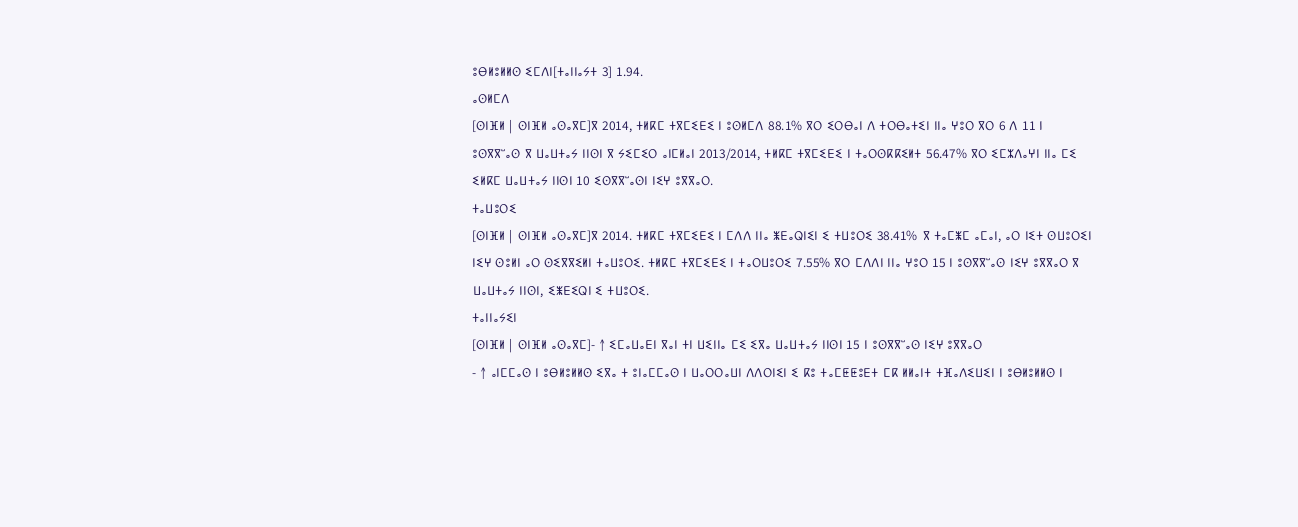ⵓⴱⵍⵓⵍⵍⵙ ⵉⵎⴷⵏ[ⵜⴰⵏⵏⴰⵢⵜ 3] 1.94.
ⴰⵙⵍⵎⴷ
[ⵙⵏⴼⵍ | ⵙⵏⴼⵍ ⴰⵙⴰⴳⵎ]ⴳ 2014, ⵜⵍⴽⵎ ⵜⴳⵎⵉⴹⵉ ⵏ ⵓⵙⵍⵎⴷ 88.1% ⴳⵔ ⵉⵔⴱⴰⵏ ⴷ ⵜⵔⴱⴰⵜⵉⵏ ⵏⵏⴰ ⵖⵓⵔ ⴳⵔ 6 ⴷ 11 ⵏ ⵓⵙⴳⴳⵯⴰⵙ ⴳ ⵡⴰⵡⵜⴰⵢ ⵏⵏⵙⵏ ⴳ ⵢⵉⵎⵉⵔ ⴰⵏⵎⵍⴰⵏ 2013/2014, ⵜⵍⴽⵎ ⵜⴳⵎⵉⴹⵉ ⵏ ⵜⴰⵔⵙⴽⴽⵉⵍⵜ 56.47% ⴳⵔ ⵉⵎⵣⴷⴰⵖⵏ ⵏⵏⴰ ⵎⵉ ⵉⵍⴽⵎ ⵡⴰⵡⵜⴰⵢ ⵏⵏⵙⵏ 10 ⵉⵙⴳⴳⵯⴰⵙⵏ ⵏⵉⵖ ⵓⴳⴳⴰⵔ.
ⵜⴰⵡⵓⵔⵉ
[ⵙⵏⴼⵍ | ⵙⵏⴼⵍ ⴰⵙⴰⴳⵎ]ⴳ 2014. ⵜⵍⴽⵎ ⵜⴳⵎⵉⴹⵉ ⵏ ⵎⴷⴷ ⵏⵏⴰ ⵥⴹⴰⵕⵏⵉⵏ ⵉ ⵜⵡⵓⵔⵉ 38.41% ⴳ ⵜⴰⵎⵥⵎ ⴰⵎⴰⵏ, ⴰⵔ ⵏⵉⵜ ⵙⵡⵓⵔⵉⵏ ⵏⵉⵖ ⵙⵓⵍⵏ ⴰⵔ ⵙⵉⴳⴳⵉⵍⵏ ⵜⴰⵡⵓⵔⵉ. ⵜⵍⴽⵎ ⵜⴳⵎⵉⴹⵉ ⵏ ⵜⴰⵔⵡⵓⵔⵉ 7.55% ⴳⵔ ⵎⴷⴷⵏ ⵏⵏⴰ ⵖⵓⵔ 15 ⵏ ⵓⵙⴳⴳⵯⴰⵙ ⵏⵉⵖ ⵓⴳⴳⴰⵔ ⴳ ⵡⴰⵡⵜⴰⵢ ⵏⵏⵙⵏ, ⵉⵥⴹⵉⵕⵏ ⵉ ⵜⵡⵓⵔⵉ.
ⵜⴰⵏⵏⴰⵢⵉⵏ
[ⵙⵏⴼⵍ | ⵙⵏⴼⵍ ⴰⵙⴰⴳⵎ]- ↑ ⵉⵎⴰⵡⴰⴹⵏ ⴳⴰⵏ ⵜⵏ ⵡⵉⵏⵏⴰ ⵎⵉ ⵉⴳⴰ ⵡⴰⵡⵜⴰⵢ ⵏⵏⵙⵏ 15 ⵏ ⵓⵙⴳⴳⵯⴰⵙ ⵏⵉⵖ ⵓⴳⴳⴰⵔ
- ↑ ⴰⵏⵎⵎⴰⵙ ⵏ ⵓⴱⵍⵓⵍⵍⵙ ⵉⴳⴰ ⵜ ⵓⵏⴰⵎⵎⴰⵙ ⵏ ⵡⴰⵔⵔⴰⵡⵏ ⴷⴷⵔⵏⵉⵏ ⵉ ⴽⵓ ⵜⴰⵎⵟⵟⵓⴹⵜ ⵎⴽ ⵍⵍⴰⵏⵜ ⵜⴼⴰⴷⵉⵡⵉⵏ ⵏ ⵓⴱⵍⵓⵍⵍⵙ ⵏ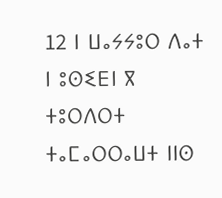12 ⵏ ⵡⴰⵢⵢⵓⵔ ⴷⴰⵜ ⵏ ⵓⵙⵉⴹⵏ ⴳ ⵜⵓⵔⴷⵔⵜ ⵜⴰⵎⴰⵔⵔⴰⵡⵜ ⵏⵏⵙ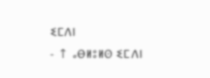ⵉⵎⴷⵏ
- ↑ ⴰⴱⵍⵓⵍⵙ ⵉⵎⴷⵏ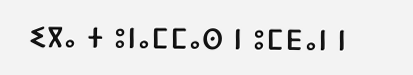ⵉⴳⴰ ⵜ ⵓⵏⴰⵎⵎⴰⵙ ⵏ ⵓⵎⴹⴰⵏ ⵏ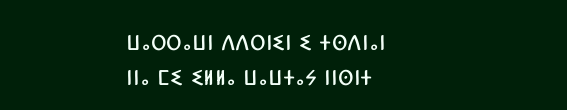ⵡⴰⵔⵔⴰⵡⵏ ⴷⴷⵔⵏⵉⵏ ⵉ ⵜⵙⴷⵏⴰⵏ ⵏⵏⴰ ⵎⵉ ⵉⵍⵍⴰ ⵡⴰⵡⵜⴰⵢ ⵏⵏⵙⵏⵜ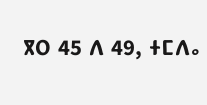ⴳⵔ 45 ⴷ 49, ⵜⵎⴷⴰ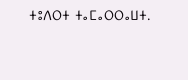ⵜⵓⴷⵔⵜ ⵜⴰⵎⴰⵔⵔⴰⵡⵜ.